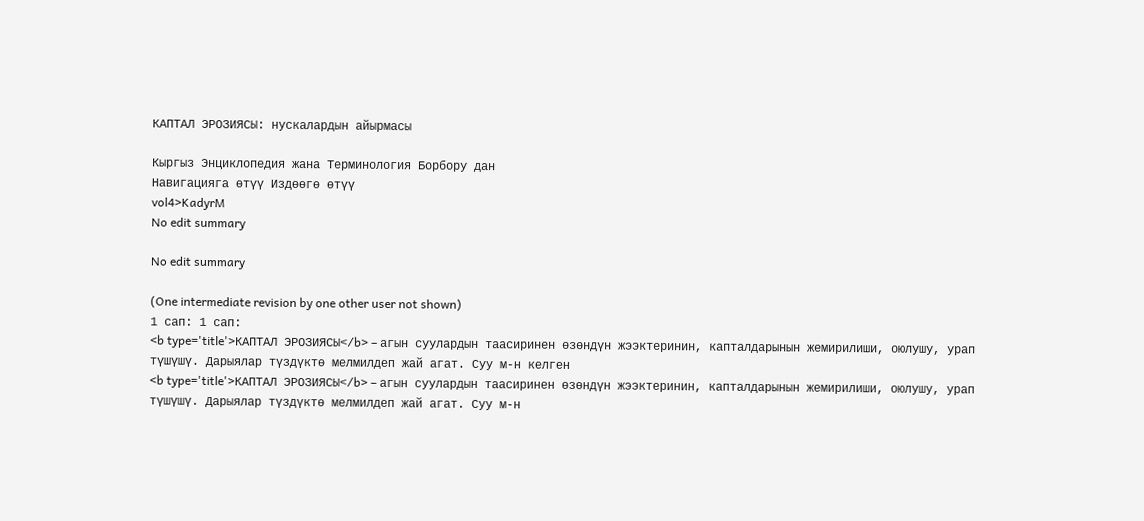КАПТАЛ ЭРОЗИЯСЫ: нускалардын айырмасы

Кыргыз Энциклопедия жана Терминология Борбору дан
Навигацияга өтүү Издөөгө өтүү
vol4>KadyrM
No edit summary

No edit summary

(One intermediate revision by one other user not shown)
1 сап: 1 сап:
<b type='title'>КАПТАЛ ЭРОЗИЯСЫ</b> – агын суулардын таасиринен өзөндүн жээктеринин, капталдарынын жемирилиши, оюлушу, урап түшүшү. Дарыялар түздүктө мелмилдеп жай агат. Суу м-н келген
<b type='title'>КАПТАЛ ЭРОЗИЯСЫ</b> – агын суулардын таасиринен өзөндүн жээктеринин, капталдарынын жемирилиши, оюлушу, урап түшүшү. Дарыялар түздүктө мелмилдеп жай агат. Суу м-н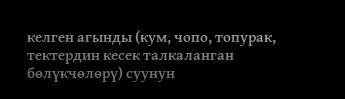келген агынды (кум, чопо, топурак, тектердин кесек талкаланган бөлүкчөлөрү) суунун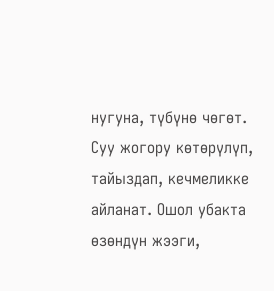нугуна, түбүнө чөгөт. Суу жогору көтөрүлүп, тайыздап, кечмеликке айланат. Ошол убакта өзөндүн жээги,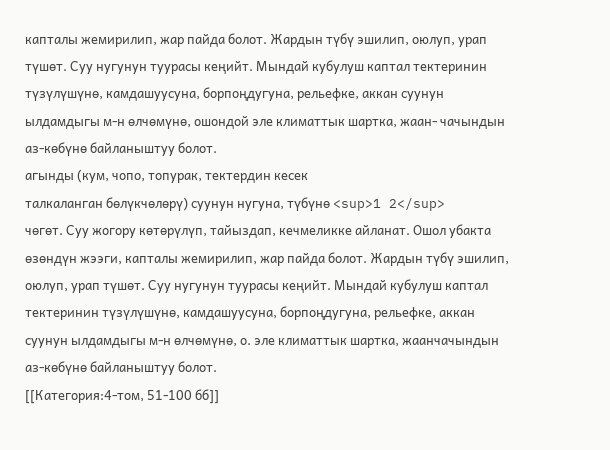капталы жемирилип, жар пайда болот. Жардын түбү эшилип, оюлуп, урап түшөт. Суу нугунун туурасы кеңийт. Мындай кубулуш каптал тектеринин түзүлүшүнө, камдашуусуна, борпоңдугуна, рельефке, аккан суунун ылдамдыгы м-н өлчөмүнө, ошондой эле климаттык шартка, жаан- чачындын аз-көбүнө байланыштуу болот.
агынды (кум, чопо, топурак, тектердин кесек
талкаланган бөлүкчөлөрү) суунун нугуна, түбүнө <sup>1 2</sup>
чөгөт. Суу жогору көтөрүлүп, тайыздап, кечмеликке айланат. Ошол убакта өзөндүн жээги, капталы жемирилип, жар пайда болот. Жардын түбү эшилип, оюлуп, урап түшөт. Суу нугунун туурасы кеңийт. Мындай кубулуш каптал тектеринин түзүлүшүнө, камдашуусуна, борпоңдугуна, рельефке, аккан суунун ылдамдыгы м-н өлчөмүнө, о. эле климаттык шартка, жаанчачындын аз-көбүнө байланыштуу болот.
[[Категория:4-том, 51-100 бб]]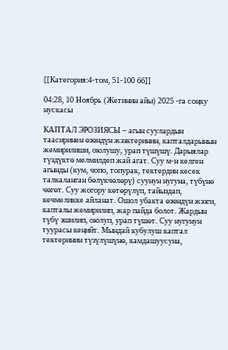[[Категория:4-том, 51-100 бб]]

04:28, 10 Ноябрь (Жетинин айы) 2025 -га соңку нускасы

КАПТАЛ ЭРОЗИЯСЫ – агын суулардын таасиринен өзөндүн жээктеринин, капталдарынын жемирилиши, оюлушу, урап түшүшү. Дарыялар түздүктө мелмилдеп жай агат. Суу м-н келген агынды (кум, чопо, топурак, тектердин кесек талкаланган бөлүкчөлөрү) суунун нугуна, түбүнө чөгөт. Суу жогору көтөрүлүп, тайыздап, кечмеликке айланат. Ошол убакта өзөндүн жээги, капталы жемирилип, жар пайда болот. Жардын түбү эшилип, оюлуп, урап түшөт. Суу нугунун туурасы кеңийт. Мындай кубулуш каптал тектеринин түзүлүшүнө, камдашуусуна,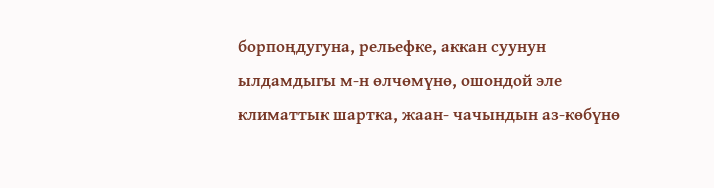борпоңдугуна, рельефке, аккан суунун ылдамдыгы м-н өлчөмүнө, ошондой эле климаттык шартка, жаан- чачындын аз-көбүнө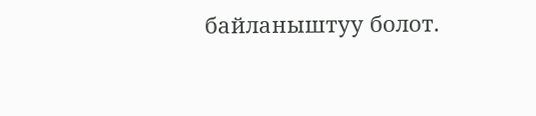байланыштуу болот.